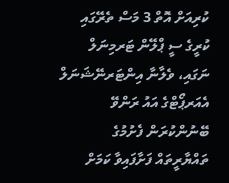ކުރިއަށް އޮތް 3 މަސް ތެރޭގައި ކުރީގެ ސީ ޕްލޭން ޓަރމިނަލް ނަގައި، ވެލާނާ އިންޓަރނޭޝަނަލް އެއަރޕޯޓްގެ އައު ރަންވޭ ބޭނުންކުރަން ފެށުމުގެ ތައްޔާރީތައް ފަށާފައިވާ ކަމަށް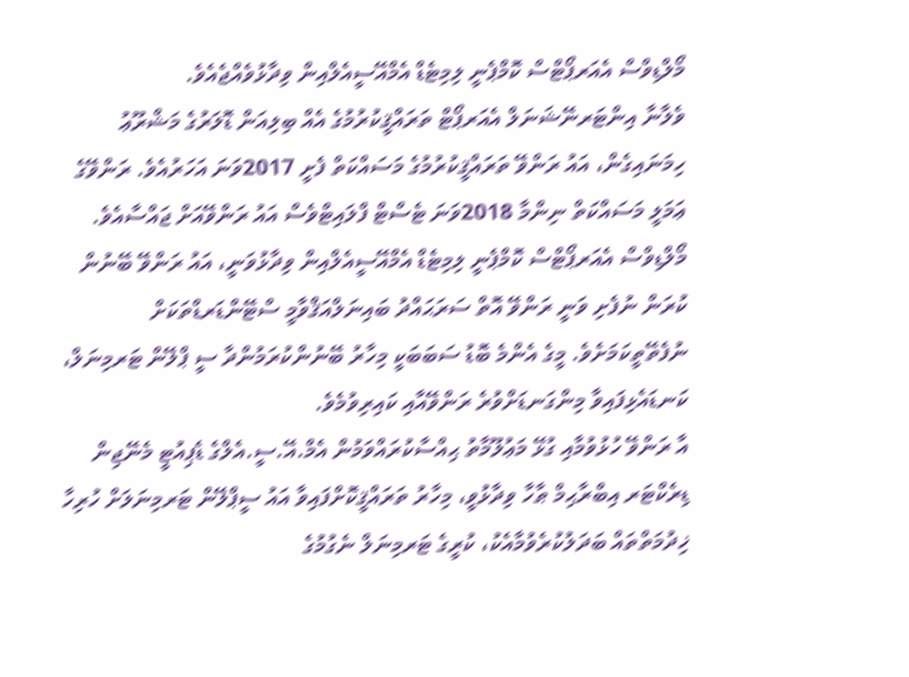މޯލްޑިވްސް އެއަރޕޯޓްސް ކޮމްޕެނީ ލިމިޓެޑް އެމްއޭސީއެލްއިން ވިދާޅުވެއްޖެއެވެ.
ވެލާނާ އިންޓަރނޭޝަނަލް އެއަރޕޯޓް ތަރައްޤީކުރުމުގެ އެއް ބިލިއަން ޑޮލަރުގެ މަޝްރޫޢު ހިމަނައިގެން، އައު ރަންވޭ ތަރައްޤީކުރުމުގެ މަސައްކަތް ފެށީ 2017ވަނަ އަހަރުއެވެ. ރަންވޭގެ ޢަމަލީ މަސައްކަތް ނިންމާ 2018ވަނަ ޓެސްޓް ފްލައިޓްވެސް އައު ރަންވޭއަށް ޖައްސާއެވެ.
މޯލްޑިވްސް އެއަރޕޯޓްސް ކޮމްޕެނީ ލިމިޓެޑް އެމްއޭސީއެލްއިން ވިދާޅުވަނީ، އައު ރަންވޭ ބޭނުން ކުރަން ނުފެށި ވަނީ ރަންވޭ އޮތް ސަރަޙައްދު ބައިނަލްއަޤްވާމީ ސްޓޭންޑަރޑްތަކަށް ނުފެތޭތީކަމަށެވެ. މީގެ އެންމެ ބޮޑު ސަބަބަކީ މިހާރު ބޭނުންކުރަމުންދާ ސީ ޕްލޭން ޓަރމިނަލް، ކަނޑައެޅިފައިވާ މިންގަނޑަށްވުރެ ރަންވޭއާއި ކައިރިވުމެވެ.
އާ ރަންވޭ ހުޅުވުމާއި ގުޅޭ މަޢުލޫމާތު ޙިއްސާކުރައްވަމުން އެމް.އޭ.ސީ.އެލްގެ ޑެޕިއުޓީ މެނޭޖިން ޑިރެކްޓަރ އިބްރާޙިމް ޠާހާ ވިދާޅުވީ، މިހާރު ތަރައްޤީކޮށްފައިވާ އައު ސީޕްލޭން ޓަރމިނަލަށް ހުރިހާ ޚިދުމަތްތައް ބަދަލުކުރެވުމާއެކު، ކުރީގެ ޓަރމިނަލް ނެގުމުގެ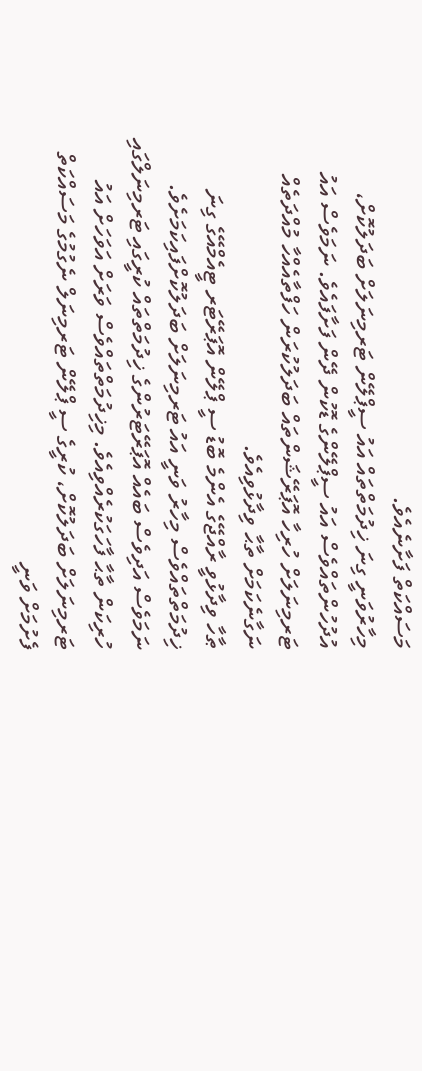މަސައްކަތް ފަށާނެއެވެ.
މިހާރުވަނީ ގިނަ ޚިދުމަތްތައް އައު ސީޕްލޭން ޓަރމިނަލަށް ބަދަލުކޮށް، އުދުހުންތައްވެސް އައު ސީޕްލޭންގެ ޑޮކުން ދޭން ފަށާފައެވެ. ނަމަވެސް އައު ޓަރމިނަލަށް ހުރިހާ އޮޕަރޭޝަންތައް ބަދަލުކުރަން ހަފްތާއެއްހާ މުއްދަތެއް ނަގާނެކަމަށް ތާޙާ ވިދާޅުވިއެވެ.
ޠާހާ ވިދާޅުވީ ރާއްޖޭގެ އެންމެ ބޮޑު ސީ ޕްލޭން އޮޕަރޭޓަރ ޓީއެމްއޭގެ ގިނަ ޚިދުމަތްތައްވެސް މިހާރު ވަނީ އައު ޓަރމިނަލަށް ބަދަލުކޮށްފައިކަމަށެވެ. ނަމަވެސް އަދިވެސް ބައެއް އޮޕަރޭޓަރުންގެ ޚިދުމަތްތައް ކުރީގައި ޓަރމިނަލްގައި ހުރިކަން ތާޙާ ފާހަގަކުރެއްވިއެވެ. މިޚިދުމަތްތައްވެސް ވަރަށް އަވަހަށް އައު ޓަރމިނަލަށް ބަދަލުކޮށް، ކުރީގެ ސީ ޕްލޭން ޓަރމިނަލް ނެގުމުގެ މަސައްކަތް ފެށުމަށް ވަނީ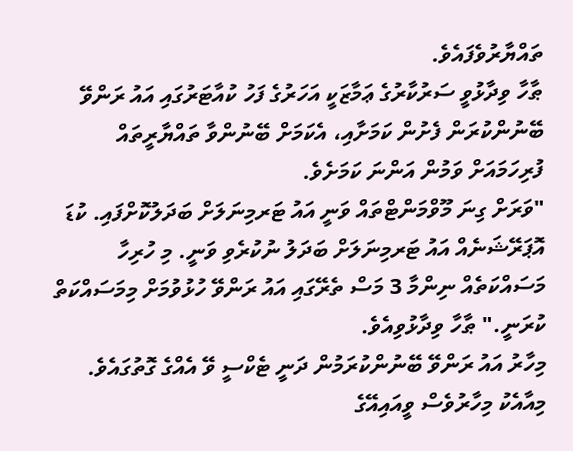ތައްޔާރުވެފައެވެ.
ޠާހާ ވިދާޅުވީ ސަރުކާރުގެ ޢަމާޒަކީ އަހަރުގެ ފަހު ކުއާޓަރުގައި އައު ރަންވޭ ބޭނުންކުރަން ފެށުން ކަމަށާއި، އެކަމަށް ބޭނުންވާ ތައްޔާރީތައް ފުރިހަމައަށް ވަމުން އަންނަ ކަމަށެވެ.
"ވަރަށް ގިނަ މޫވްމަންޓްތައް ވަނީ އައު ޓަރމިނަލަށް ބަދަލުކޮށްފައި. ކުޑަ އޮޕަރޭޝަނެއް އައު ޓަރމިނަލަށް ބަދަލު ނުކުރެވި ވަނީ. މި ހުރިހާ މަސައްކަތެއް ނިންމާ 3 މަސް ތެރޭގައި އައު ރަންވޭ ހުޅުވުމަށް މިމަސައްކަތް ކުރަނީ." ޠާހާ ވިދާޅުވިއެވެ.
މިހާރު އައު ރަންވޭ ބޭނުންކުރަމުން ދަނީ ޓެކްސީ ވޭ އެއްގެ ގޮތުގައެވެ. މިއާއެކު މިހާރުވެސް ވީއައިއޭގެ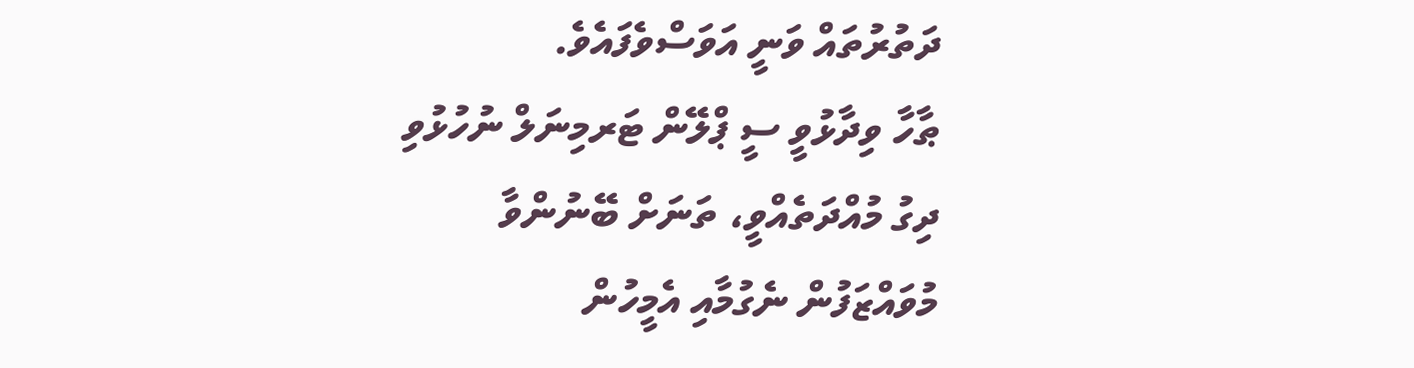ދަތުރުތައް ވަނީ އަވަސްވެފައެވެ.
ޠާހާ ވިދާޅުވީ ސީ ޕްލޭން ޓަރމިނަލް ނުހުޅުވި ދިގު މުއްދަތެއްވީ، ތަނަށް ބޭނުންވާ މުވައްޒަފުން ނެގުމާއި އެމީހުން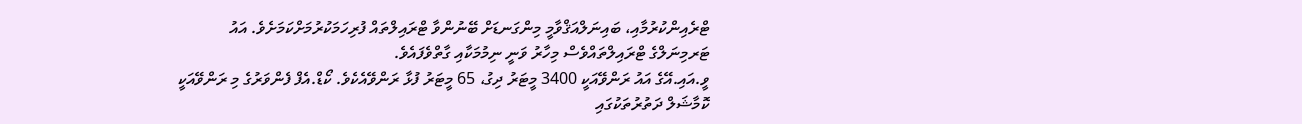ޓްރެއިންކުރުމާއި، ބައިނަލްއަޤްވާމީ މިންގަނޑަށް ބޭނުންވާ ޓްރައިލްތައް ފުރިހަމަކުރުމަށްކަމަށެވެ. އައު ޓަރމިނަލްގެ ޓްރައިލްތައްވެސް މިހާރު ވަނީ ނިމުމަކާއި ގާތްވެފައެވެ.
ވީ.އައި.އޭގެ އައު ރަންވޭއަކީ 3400 މީޓަރު ދިގު، 65 މީޓަރު ފުޅާ ރަންވޭއެކެވެ. ކޯޑް.އެފް ފެންވަރުގެ މި ރަންވޭއަކީ ކޮމާޝަލް ދަތުރުތަކުގައި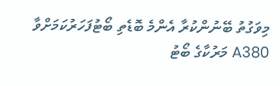މިވަގުތު ބޭނުންކުރާ އެންމެ ބޮޑެތި ބޯޓުފަހަރުކަމަށްވާ A380 މަރުކާގެ ބޯޓު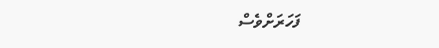ފަހަރަށްވެސް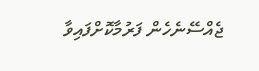ޖެއްސޭނެހެން ފަރުމާކޮށްފައިވާ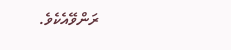ރަންވޭއެކެވެ.